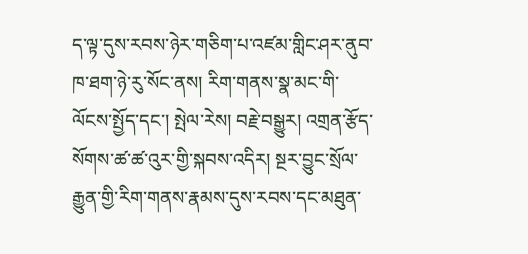ད་ལྟ་དུས་རབས་ཉེར་གཅིག་པ་འཛམ་གླིང་ཤར་ནུབ་ཁ་ཐག་ཉེ་རུ་སོང་ནས། རིག་གནས་སྣ་མང་གི་ལོངས་སྤྱོད་དང་། སྤེལ་རེས། བརྗེ་བསྒྱུར། འགྲན་རྩོད་སོགས་ཚ་ཚ་འུར་གྱི་སྐབས་འདིར། སྔར་བྱུང་སྲོལ་རྒྱུན་གྱི་རིག་གནས་རྣམས་དུས་རབས་དང་མཐུན་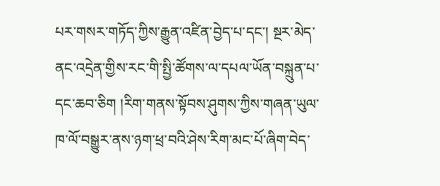པར་གསར་གཏོད་ཀྱིས་རྒྱུན་འཛིན་བྱེད་པ་དང་། སྔར་མེད་ནང་འདྲེན་གྱིས་རང་གི་སྤྱི་ཚོགས་ལ་དཔལ་ཡོན་བསྐྲུན་པ་དང་ཆབ་ཅིག །རིག་གནས་སྟོབས་ཤུགས་ཀྱིས་གཞན་ཡུལ་ཁ་ལོ་བསྒྱུར་ནས་ཉག་ཕྲ་བའི་ཤེས་རིག་མང་པོ་ཞིག་བེད་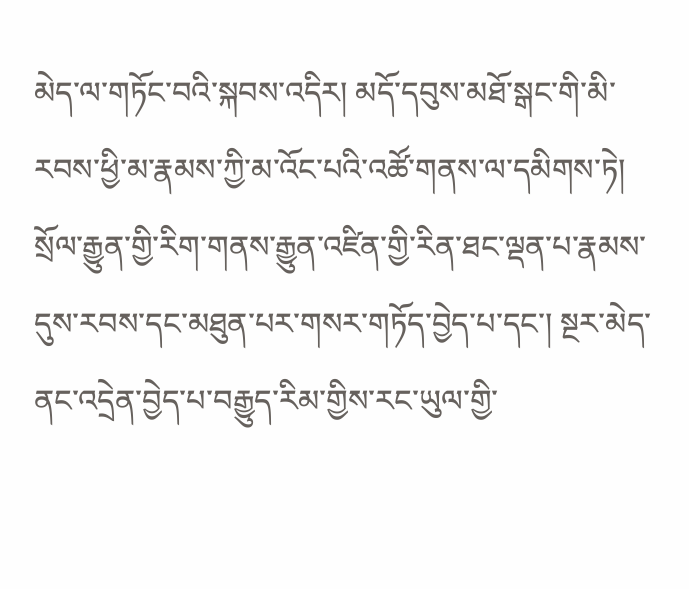མེད་ལ་གཏོང་བའི་སྐབས་འདིར། མདོ་དབུས་མཐོ་སྒང་གི་མི་རབས་ཕྱི་མ་རྣམས་ཀྱི་མ་འོང་པའི་འཚོ་གནས་ལ་དམིགས་ཏེ། སྲོལ་རྒྱུན་གྱི་རིག་གནས་རྒྱུན་འཛིན་གྱི་རིན་ཐང་ལྡན་པ་རྣམས་དུས་རབས་དང་མཐུན་པར་གསར་གཏོད་བྱེད་པ་དང་། སྔར་མེད་ནང་འདྲེན་བྱེད་པ་བརྒྱུད་རིམ་གྱིས་རང་ཡུལ་གྱི་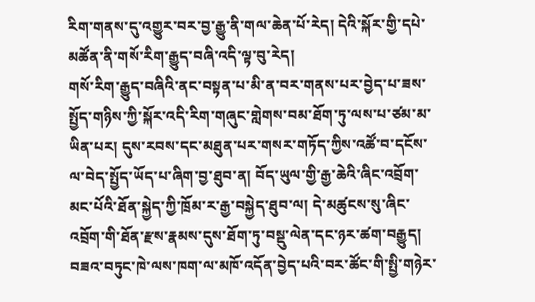རིག་གནས་དུ་འགྱུར་བར་བྱ་རྒྱུ་ནི་གལ་ཆེན་པོ་རེད། དེའི་སྐོར་གྱི་དཔེ་མཚོན་ནི་གསོ་རིག་རྒྱུད་བཞི་འདི་ལྟ་བུ་རེད།
གསོ་རིག་རྒྱུད་བཞིའི་ནང་བསྟན་པ་མི་ན་བར་གནས་པར་བྱེད་པ་ཟས་སྤྱོད་གཉིས་ཀྱི་སྐོར་འདི་རིག་གཞུང་གླེགས་བམ་ཐོག་ཏུ་ལས་པ་ཙམ་མ་ཡིན་པར། དུས་རབས་དང་མཐུན་པར་གསར་གཏོད་ཀྱིས་འཚོ་བ་དངོས་ལ་བེད་སྤྱོད་ཡོད་པ་ཞིག་བྱ་ཐུབ་ན། བོད་ཡུལ་གྱི་རྒྱ་ཆེའི་ཞིང་འབྲོག་མང་པོའི་ཐོན་སྐྱེད་ཀྱི་ཁྲོམ་ར་རྒྱ་བསྐྱེད་ཐུབ་ལ། དེ་མཚུངས་སུ་ཞིང་འབྲོག་གི་ཐོན་རྫས་རྣམས་དུས་ཐོག་ཏུ་བསྡུ་ལེན་དང་ཉར་ཚག་བརྒྱུད། བཟའ་བཏུང་ཁེ་ལས་ཁག་ལ་མཁོ་འདོན་བྱེད་པའི་བར་ཚོང་གི་སྤྱི་གཉེར་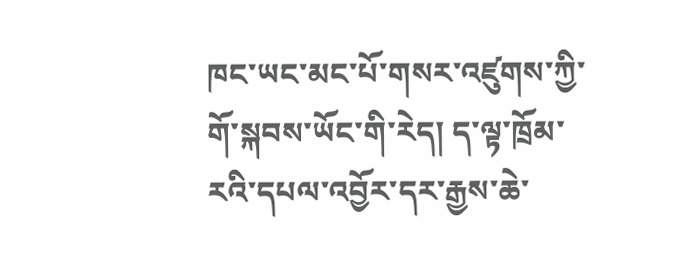ཁང་ཡང་མང་པོ་གསར་འཛུགས་ཀྱི་གོ་སྐབས་ཡོང་གི་རེད། ད་ལྟ་ཁྲོམ་རའི་དཔལ་འབྱོར་དར་རྒྱས་ཆེ་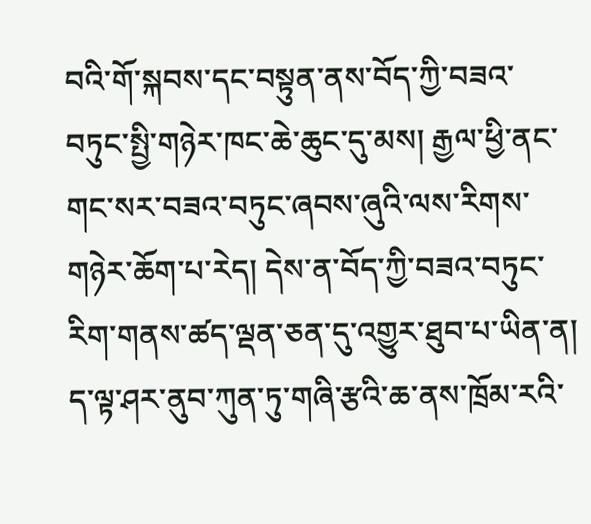བའི་གོ་སྐབས་དང་བསྟུན་ནས་བོད་ཀྱི་བཟའ་བཏུང་སྤྱི་གཉེར་ཁང་ཆེ་ཆུང་དུ་མས། རྒྱལ་ཕྱི་ནང་གང་སར་བཟའ་བཏུང་ཞབས་ཞུའི་ལས་རིགས་གཉེར་ཆོག་པ་རེད། དེས་ན་བོད་ཀྱི་བཟའ་བཏུང་རིག་གནས་ཚད་ལྡན་ཅན་དུ་འགྱུར་ཐུབ་པ་ཡིན་ན། ད་ལྟ་ཤར་ནུབ་ཀུན་ཏུ་གཞི་རྩའི་ཆ་ནས་ཁྲོམ་རའི་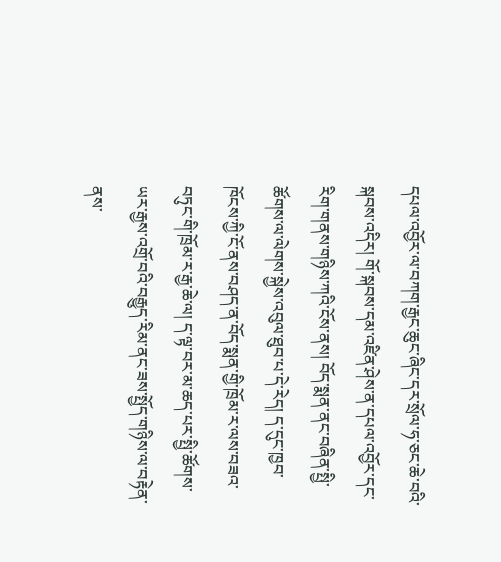དཔལ་འབྱོར་ལ་བཀག་རྒྱང་ཆུང་ཞིང་དར་སྲོལ་ཧ་ཅང་ཆེ་བའི་སྐབས་འདིར། གོ་སྐབས་དམ་འཛིན་ཤེས་ན་དཔལ་འབྱོར་དང་རིག་གནས་གཉིས་ཀའི་ངོས་ནས། བོད་སྨན་ནང་བཞིན་སྤྱི་ཚོགས་ལ་ལེགས་སྐྱེས་འབུལ་ཐུབ་པ་དེ་རེད། ད་དུང་ཁྱབ་ཁོངས་ཀྱི་ངོ་ནས་བཤད་ན་བོད་སྨན་གྱི་ཁྲོམ་ར་ལས་བཟའ་བཏུང་གི་ཁྲོམ་ར་རྒྱ་ཆེ་ལ། ད་ལྟ་བར་མ་ཆད་པར་སྤྱི་ཚོགས་ཡར་རྒྱས་འགྲོ་བའི་བརྒྱུད་རིམ་ནང་ཟས་སྤྱོད་གཉིས་ལ་བརྟེན་ནས་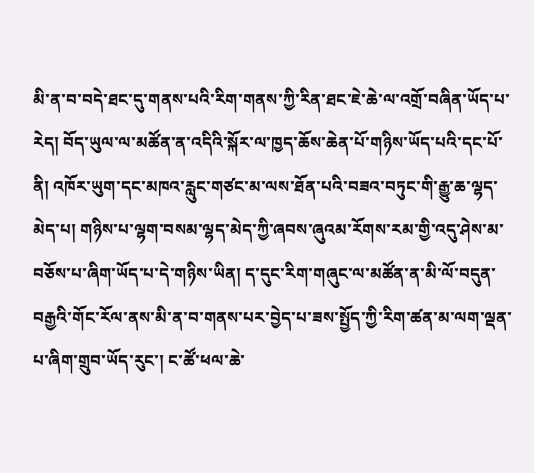མི་ན་བ་བདེ་ཐང་དུ་གནས་པའི་རིག་གནས་ཀྱི་རིན་ཐང་ཇེ་ཆེ་ལ་འགྲོ་བཞིན་ཡོད་པ་རེད། བོད་ཡུལ་ལ་མཚོན་ན་འདིའི་སྐོར་ལ་ཁྱད་ཆོས་ཆེན་པོ་གཉིས་ཡོད་པའི་དང་པོ་ནི། འཁོར་ཡུག་དང་མཁའ་རླུང་གཙང་མ་ལས་ཐོན་པའི་བཟའ་བཏུང་གི་རྒྱུ་ཆ་ལྷད་མེད་པ། གཉིས་པ་ལྷག་བསམ་ལྷད་མེད་ཀྱི་ཞབས་ཞུའམ་རོགས་རམ་གྱི་འདུ་ཤེས་མ་བཅོས་པ་ཞིག་ཡོད་པ་དེ་གཉིས་ཡིན། ད་དུང་རིག་གཞུང་ལ་མཚོན་ན་མི་ལོ་བདུན་བརྒྱའི་གོང་རོལ་ནས་མི་ན་བ་གནས་པར་བྱེད་པ་ཟས་སྤྱོད་ཀྱི་རིག་ཚན་མ་ལག་ལྡན་པ་ཞིག་གྲུབ་ཡོད་རུང་། ང་ཚོ་ཕལ་ཆེ་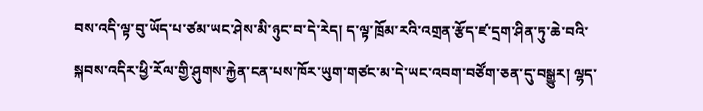བས་འདི་ལྟ་བུ་ཡོད་པ་ཙམ་ཡང་ཤེས་མི་ཉུང་བ་དེ་རེད། ད་ལྟ་ཁྲོམ་རའི་འགྲན་རྩོད་ཛ་དྲག་ཤིན་ཏུ་ཆེ་བའི་སྐབས་འདིར་ཕྱི་རོལ་གྱི་ཤུགས་རྐྱེན་ངན་པས་ཁོར་ཡུག་གཙང་མ་དེ་ཡང་འབག་བཙོག་ཅན་དུ་བསྒྱུར། ལྷད་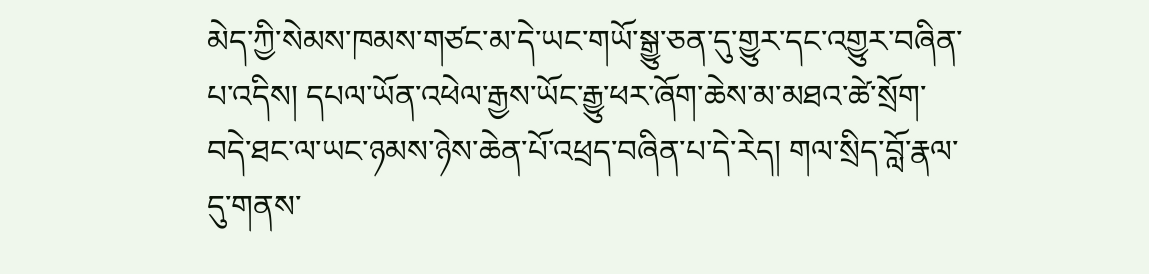མེད་ཀྱི་སེམས་ཁམས་གཙང་མ་དེ་ཡང་གཡོ་སྒྱུ་ཅན་དུ་གྱུར་དང་འགྱུར་བཞིན་པ་འདིས། དཔལ་ཡོན་འཕེལ་རྒྱས་ཡོང་རྒྱུ་ཕར་ཞོག་ཆེས་མ་མཐའ་ཚེ་སྲོག་བདེ་ཐང་ལ་ཡང་ཉམས་ཉེས་ཆེན་པོ་འཕྲད་བཞིན་པ་དེ་རེད། གལ་སྲིད་བློ་རྣལ་དུ་གནས་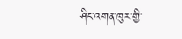ཤིང་འགན་ཁུར་གྱི་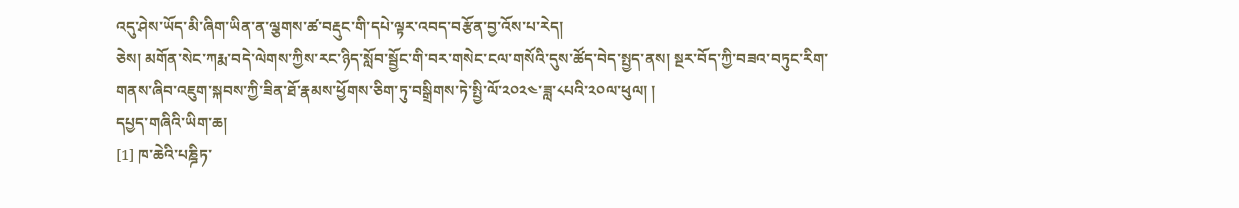འདུ་ཤེས་ཡོད་མི་ཞིག་ཡིན་ན་ལྕགས་ཚ་བརྡུང་གི་དཔེ་ལྟར་འབད་བརྩོན་བྱ་འོས་པ་རེད།
ཅེས། མགོན་སེང་ཀརྨ་བདེ་ལེགས་ཀྱིས་རང་ཉིད་སློབ་སྦྱོང་གི་བར་གསེང་ངལ་གསོའི་དུས་ཚོད་བེད་སྤྱད་ནས། སྔར་བོད་ཀྱི་བཟའ་བཏུང་རིག་གནས་ཞིབ་འཇུག་སྐབས་ཀྱི་ཟིན་ཐོ་རྣམས་ཕྱོགས་ཅིག་ཏུ་བསྒྲིགས་ཏེ་སྤྱི་ལོ་༢༠༢༤་ཟླ་༨པའི་༢༠ལ་ཕུལ། །
དཔྱད་གཞིའི་ཡིག་ཆ།
[1] ཁ་ཆེའི་པཎྜིཏ་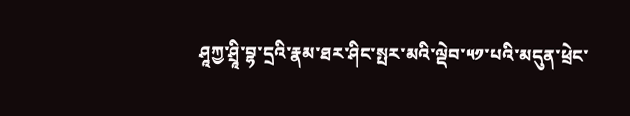ཤཱཀྱ་ཤྲཱི་བྷ་དྲའི་རྣམ་ཐར་ཤིང་སྤར་མའི་ལྡེབ་༥༡་པའི་མདུན་ཕྲེང་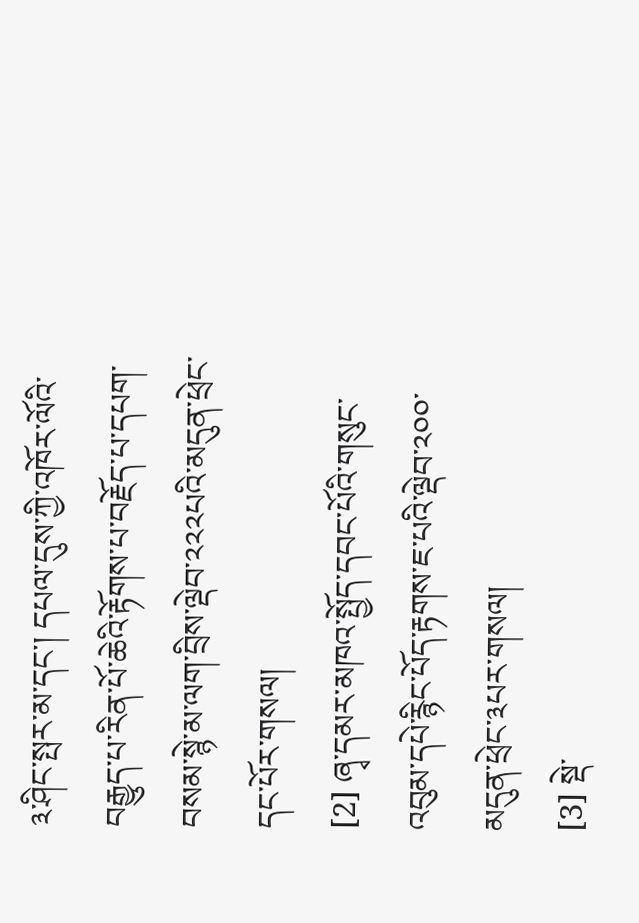༣་ཤིང་སྤར་མ་དང་། དཔལ་དུས་ཀྱི་འཁོར་ལོའི་བརྒྱུད་པ་རིན་པོ་ཆེའི་རྟོགས་པ་བརྗོད་པ་དཔག་བསམ་སྙེ་མ་ལག་བྲིས་ལྡེབ་༢༢༢པའི་མདུན་ཕྲེང་དང་པོར་གསལ།
[2] ཞྭ་དམར་མཁའ་སྤྱོད་དབང་པོའི་གསུང་འབུམ་དཔེ་རྙིང་པོད་རྟགས་ཇ་པའི་ལྡེབ་༢༠༠་མདུན་ཕྲེང་༣པར་གསལ།
[3] སྡེ་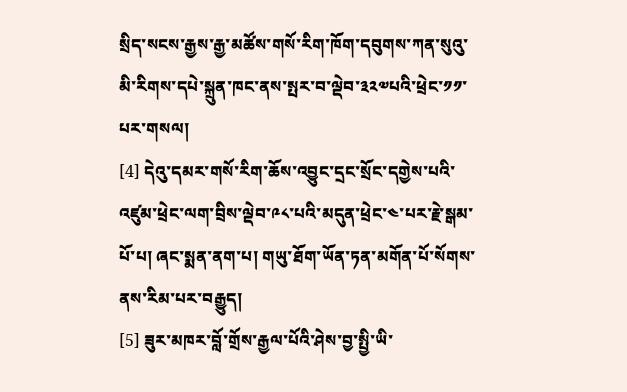སྲིད་སངས་རྒྱས་རྒྱ་མཚོས་གསོ་རིག་ཁོག་དབུགས་ཀན་སུའུ་མི་རིགས་དཔེ་སྐྲུན་ཁང་ནས་སྤར་བ་ལྡེབ་༣༢༧པའི་ཕྲེང་༡༡་པར་གསལ།
[4] དེའུ་དམར་གསོ་རིག་ཆོས་འབྱུང་དྲང་སྲོང་དགྱེས་པའི་འཛུམ་ཕྲེང་ལག་བྲིས་ལྡེབ་༩༨་པའི་མདུན་ཕྲེང་༤་པར་རྗེ་སྒམ་པོ་པ། ཞང་སྨན་ནག་པ། གཡུ་ཐོག་ཡོན་ཏན་མགོན་པོ་སོགས་ནས་རིམ་པར་བརྒྱུད།
[5] ཟུར་མཁར་བློ་གྲོས་རྒྱལ་པོའི་ཤེས་བྱ་སྤྱི་ཡི་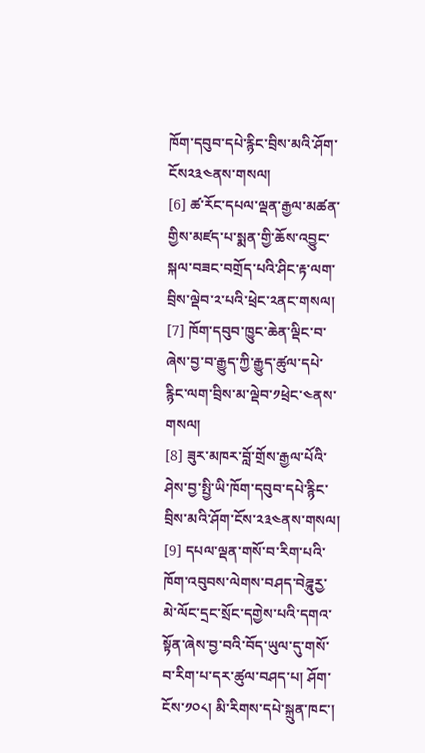ཁོག་དབུབ་དཔེ་རྙིང་བྲིས་མའི་ཤོག་ངོས༢༣༤ནས་གསལ།
[6] ཚ་རོང་དཔལ་ལྡན་རྒྱལ་མཚན་གྱིས་མཛད་པ་སྨན་གྱི་ཆོས་འབྱུང་སྐལ་བཟང་བགྲོད་པའི་ཤིང་རྟ་ལག་བྲིས་ལྡེབ་༢་པའི་ཕྲེང་༢ནང་གསལ།
[7] ཁོག་དབུབ་ཁྱུང་ཆེན་ལྡིང་བ་ཞེས་བྱ་བ་རྒྱུད་ཀྱི་རྒྱུད་ཚུལ་དཔེ་རྙིང་ལག་བྲིས་མ་ལྡེབ་༡ཕྲེང་༤ནས་གསལ།
[8] ཟུར་མཁར་བློ་གྲོས་རྒྱལ་པོའི་ཤེས་བྱ་སྤྱི་ཡི་ཁོག་དབུབ་དཔེ་རྙིང་བྲིས་མའི་ཤོག་ངོས་༢༣༤ནས་གསལ།
[9] དཔལ་ལྡན་གསོ་བ་རིག་པའི་ཁོག་འབུབས་ལེགས་བཤད་བེཌྲཱུརྱ་མེ་ལོང་དྲང་སྲོང་དགྱེས་པའི་དགའ་སྟོན་ཞེས་བྱ་བའི་བོད་ཡུལ་དུ་གསོ་བ་རིག་པ་དར་ཚུལ་བཤད་པ། ཤོག་ངོས་༡༠༨། མི་རིགས་དཔེ་སྐྲུན་ཁང་།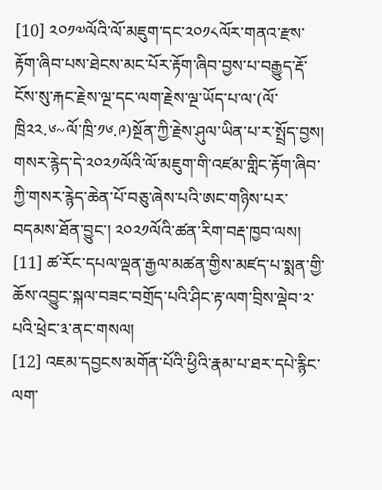[10] ༢༠༡༧ལོའི་ལོ་མཇུག་དང་༢༠༡༨ལོར་གནའ་རྫས་རྟོག་ཞིབ་པས་ཐེངས་མང་པོར་རྟོག་ཞིབ་བྱས་པ་བརྒྱུད་རྡོ་ངོས་སུ་རྐང་རྗེས་ལྔ་དང་ལག་རྗེས་ལྔ་ཡོད་པ་ལ་(ལོ་ཁྲི༢༢.༦~ལོ་ཁྲི་༡༦.༩)སྔོན་ཀྱི་རྗེས་ཤུལ་ཡིན་པ་ར་སྤྲོད་བྱས། གསར་རྙེད་དེ་༢༠༢༡ལོའི་ལོ་མཇུག་གི་འཛམ་གླིང་རྟོག་ཞིབ་ཀྱི་གསར་རྙེད་ཆེན་པོ་བཅུ་ཞེས་པའི་ཨང་གཉིས་པར་བདམས་ཐོན་བྱུང་། ༢༠༢༡ལོའི་ཚན་རིག་བརྡ་ཁྱབ་ལས།
[11] ཚ་རོང་དཔལ་ལྡན་རྒྱལ་མཚན་གྱིས་མཛད་པ་སྨན་གྱི་ཆོས་འབྱུང་སྐལ་བཟང་བགྲོད་པའི་ཤིང་རྟ་ལག་བྲིས་ལྡེབ་༢་པའི་ཕྲེང་༣་ནང་གསལ།
[12] འཇམ་དབྱངས་མགོན་པོའི་ཕྱིའི་རྣམ་པ་ཐར་དཔེ་རྙིང་ལག་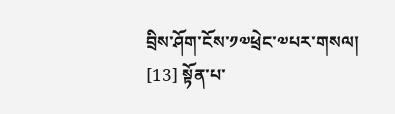བྲིས་ཤོག་ངོས་༡༧ཕྲེང་༧པར་གསལ།
[13] སྟོན་པ་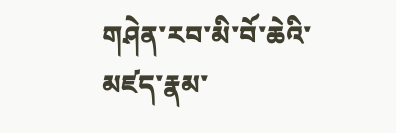གཤེན་རབ་མི་བོ་ཆེའི་མཛད་རྣམ་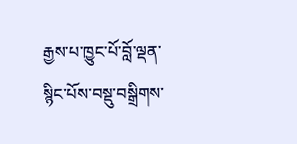རྒྱས་པ་ཁྱུང་པོ་བློ་ལྡན་སྙིང་པོས་བསྡུ་བསྒྲིགས་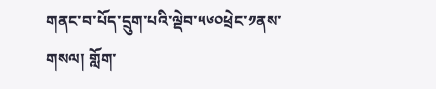གནང་བ་པོད་དྲུག་པའི་ལྡེབ་༥༦༠ཕྲེང་༡ནས་གསལ། གློག་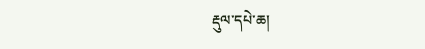རྡུལ་དཔེ་ཆ།